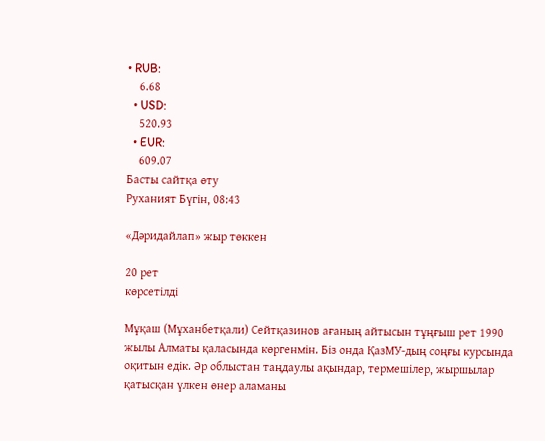• RUB:
    6.68
  • USD:
    520.93
  • EUR:
    609.07
Басты сайтқа өту
Руханият Бүгін, 08:43

«Дәридайлап» жыр төккен

20 рет
көрсетілді

Мұқаш (Мұханбетқали) Сейтқазинов ағаның айтысын тұңғыш рет 1990 жылы Алматы қаласында көргенмін. Біз онда ҚазМУ-дың соңғы курсында оқитын едік. Әр облыстан таңдаулы ақындар, термешілер, жыршылар қатысқан үлкен өнер аламаны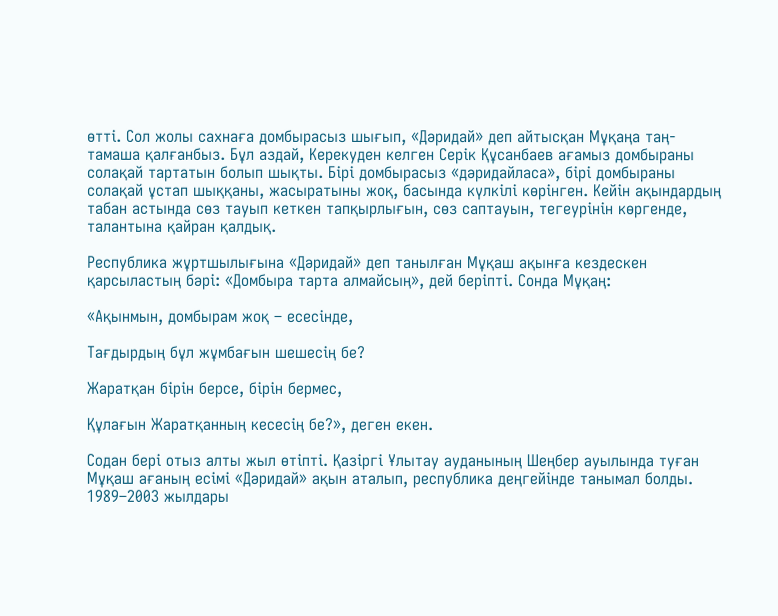өтті. Сол жолы сахнаға домбырасыз шығып, «Дәридай» деп айтысқан Мұқаңа таң-тамаша қалғанбыз. Бұл аздай, Керекуден келген Серік Құсанбаев ағамыз домбыраны солақай тартатын болып шықты. Бірі домбырасыз «дәридайласа», бірі домбыраны солақай ұстап шыққаны, жасыратыны жоқ, басында күлкілі көрінген. Кейін ақындардың табан астында сөз тауып кеткен тапқырлығын, сөз саптауын, тегеурінін көргенде, талантына қайран қалдық.

Республика жұртшылығына «Дәридай» деп танылған Мұқаш ақынға кездескен қарсыластың бәрі: «Домбыра тарта алмайсың», дей беріпті. Сонда Мұқаң:

«Ақынмын, домбырам жоқ – есесінде,

Тағдырдың бұл жұмбағын шешесің бе?

Жаратқан бірін берсе, бірін бермес,

Құлағын Жаратқанның кесесің бе?», деген екен.

Содан бері отыз алты жыл өтіпті. Қазіргі Ұлытау ауданының Шеңбер ауылында туған Мұқаш ағаның есімі «Дәридай» ақын аталып, республика деңгейінде танымал болды. 1989–2003 жылдары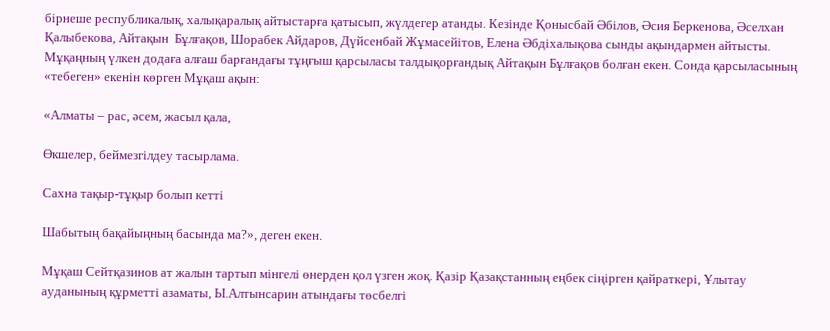бірнеше республикалық, халықаралық айтыстарға қатысып, жүлдегер атанды. Кезінде Қонысбай Әбілов, Әсия Беркенова, Әселхан Қалыбекова, Айтақын  Бұлғақов, Шорабек Айдаров, Дүйсенбай Жұмасейітов, Елена Әбдіхалықова сынды ақындармен айтысты. Мұқаңның үлкен додаға алғаш барғандағы тұңғыш қарсыласы талдықорғандық Айтақын Бұлғақов болған екен. Сонда қарсыласының «тебеген» екенін көрген Мұқаш ақын:

«Алматы – рас, әсем, жасыл қала,

Өкшелер, беймезгілдеу тасырлама.

Сахна тақыр-тұқыр болып кетті

Шабытың бақайыңның басында ма?», деген екен.

Мұқаш Сейтқазинов ат жалын тартып мінгелі өнерден қол үзген жоқ. Қазір Қазақстанның еңбек сіңірген қайраткері, Ұлытау ауданының құрметті азаматы, Ы.Алтынсарин атындағы төсбелгі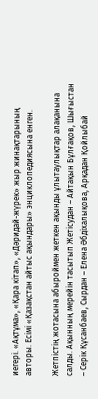иегері. «Ақтұма», «Қара кітап», «Дәридай-жүрек» жыр жинақтарының авторы. Есімі «Қазақстан айтыс ақындары» энциклопедиясына енген.

Жетпістің жотасына абыроймен жеткен ақынды ұлытаулықтар алақанына салды. Ақынның мерейін тасытып Жетісудан – Айтақын Бұлғақов, Шығыстан – Серік Құсанбаев, Сырдан – Елена Әбдіхалықова, Арқадан Қойлыбай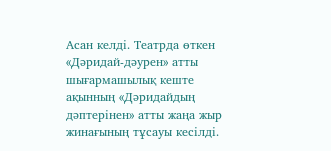Асан келді. Театрда өткен «Дәридай-дәурен» атты шығармашылық кеште ақынның «Дәридайдың дәптерінен» атты жаңа жыр жинағының тұсауы кесілді.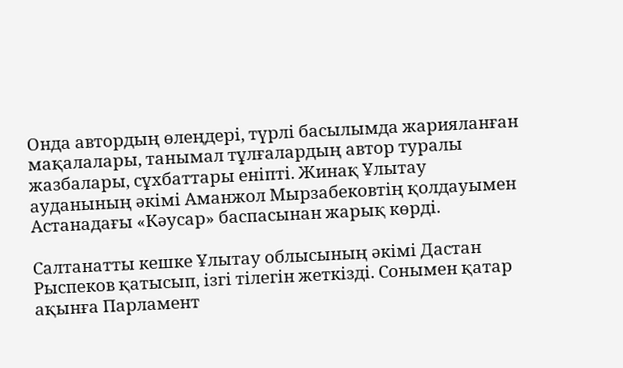Онда автордың өлеңдері, түрлі басылымда жарияланған мақалалары, танымал тұлғалардың автор туралы жазбалары, сұхбаттары еніпті. Жинақ Ұлытау ауданының әкімі Аманжол Мырзабековтің қолдауымен Астанадағы «Кәусар» баспасынан жарық көрді.

Салтанатты кешке Ұлытау облысының әкімі Дастан Рыспеков қатысып, ізгі тілегін жеткізді. Сонымен қатар ақынға Парламент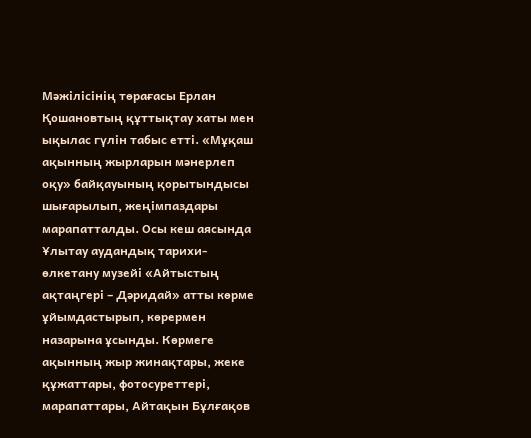Мәжілісінің төрағасы Ерлан Қошановтың құттықтау хаты мен ықылас гүлін табыс етті. «Мұқаш ақынның жырларын мәнерлеп оқу» байқауының қорытындысы шығарылып, жеңімпаздары марапатталды. Осы кеш аясында Ұлытау аудандық тарихи-өлкетану музейі «Айтыстың ақтаңгері – Дәридай» атты көрме ұйымдастырып, көрермен назарына ұсынды. Көрмеге ақынның жыр жинақтары, жеке құжаттары, фотосуреттері, марапаттары, Айтақын Бұлғақов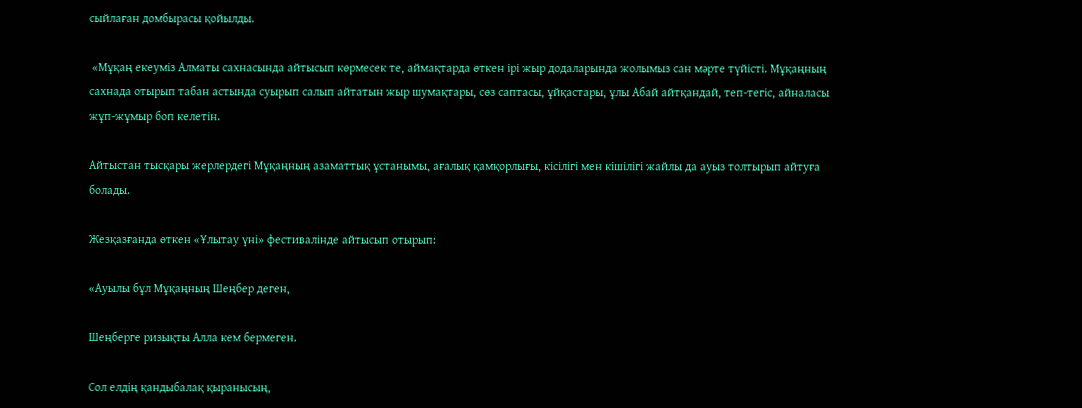сыйлаған домбырасы қойылды.

 «Мұқаң екеуміз Алматы сахнасында айтысып көрмесек те, аймақтарда өткен ірі жыр додаларында жолымыз сан мәрте түйісті. Мұқаңның сахнада отырып табан астында суырып салып айтатын жыр шумақтары, сөз саптасы, ұйқастары, ұлы Абай айтқандай, теп-тегіс, айналасы жұп-жұмыр боп келетін.

Айтыстан тысқары жерлердегі Мұқаңның азаматтық ұстанымы, ағалық қамқорлығы, кісілігі мен кішілігі жайлы да ауыз толтырып айтуға болады.

Жезқазғанда өткен «Ұлытау үні» фестивалінде айтысып отырып:

«Ауылы бұл Мұқаңның Шеңбер деген,

Шеңберге ризықты Алла кем бермеген.

Сол елдің қандыбалақ қыранысың,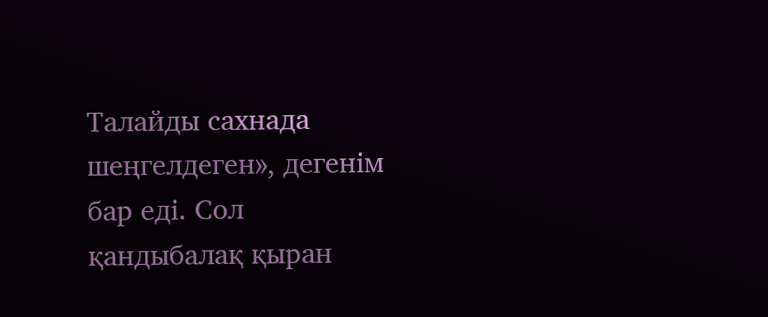Талайды сахнада шеңгелдеген», дегенім бар еді. Сол қандыбалақ қыран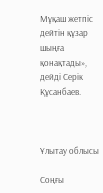Мұқаш жетпіс дейтін құзар шыңға қонақтады», дейді Серік Құсанбаев.



Ұлытау облысы

Соңғы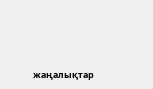жаңалықтар